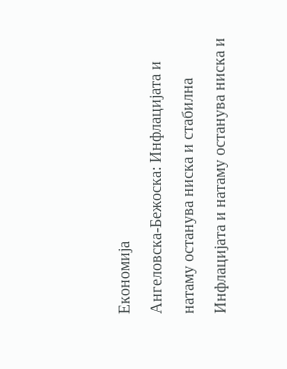Економија
Ангеловска-Бежоска: Инфлацијата и натаму останува ниска и стабилна
Инфлацијата и натаму останува ниска и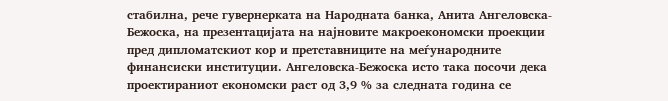стабилна, рече гувернерката на Народната банка, Анита Ангеловска-Бежоска, на презентацијата на најновите макроекономски проекции пред дипломатскиот кор и претставниците на меѓународните финансиски институции. Ангеловска-Бежоска исто така посочи дека проектираниот економски раст од 3,9 % за следната година се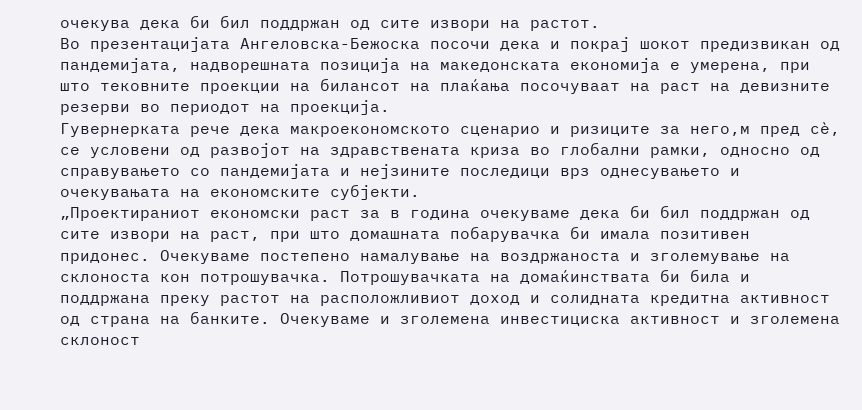очекува дека би бил поддржан од сите извори на растот.
Во презентацијата Ангеловска-Бежоска посочи дека и покрај шокот предизвикан од пандемијата, надворешната позиција на македонската економија е умерена, при што тековните проекции на билансот на плаќања посочуваат на раст на девизните резерви во периодот на проекција.
Гувернерката рече дека макроекономското сценарио и ризиците за него,м пред сѐ, се условени од развојот на здравствената криза во глобални рамки, односно од справувањето со пандемијата и нејзините последици врз однесувањето и очекувањата на економските субјекти.
„Проектираниот економски раст за в година очекуваме дека би бил поддржан од сите извори на раст, при што домашната побарувачка би имала позитивен придонес. Очекуваме постепено намалување на воздржаноста и зголемување на склоноста кон потрошувачка. Потрошувачката на домаќинствата би била и поддржана преку растот на расположливиот доход и солидната кредитна активност од страна на банките. Очекуваме и зголемена инвестициска активност и зголемена склоност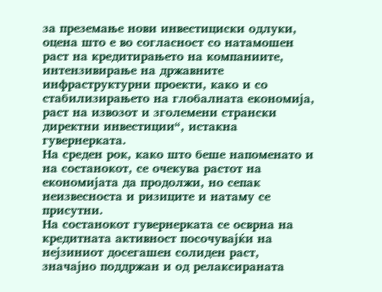за преземање нови инвестициски одлуки, оцена што е во согласност со натамошен раст на кредитирањето на компаниите, интензивирање на државните инфраструктурни проекти, како и со стабилизирањето на глобалната економија, раст на извозот и зголемени странски директни инвестиции“, истакна гувернерката.
На среден рок, како што беше напоменато и на состанокот, се очекува растот на економијата да продолжи, но сепак неизвесноста и ризиците и натаму се присутни.
На состанокот гувернерката се осврна на кредитната активност посочувајќи на нејзиниот досегашен солиден раст, значајно поддржан и од релаксираната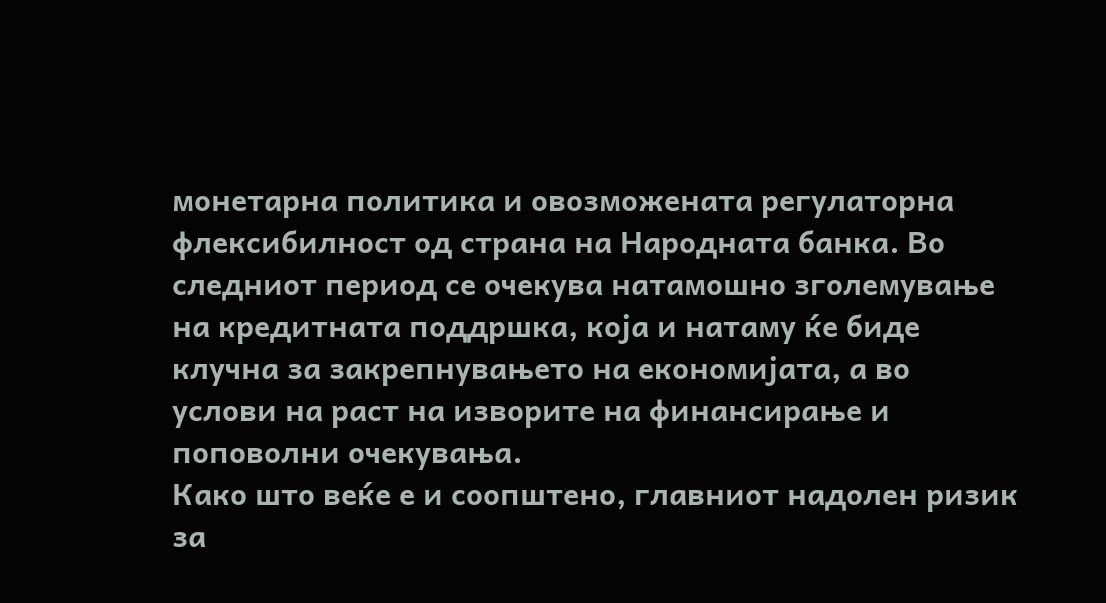монетарна политика и овозможената регулаторна флексибилност од страна на Народната банка. Во следниот период се очекува натамошно зголемување на кредитната поддршка, која и натаму ќе биде клучна за закрепнувањето на економијата, а во услови на раст на изворите на финансирање и поповолни очекувања.
Како што веќе е и соопштено, главниот надолен ризик за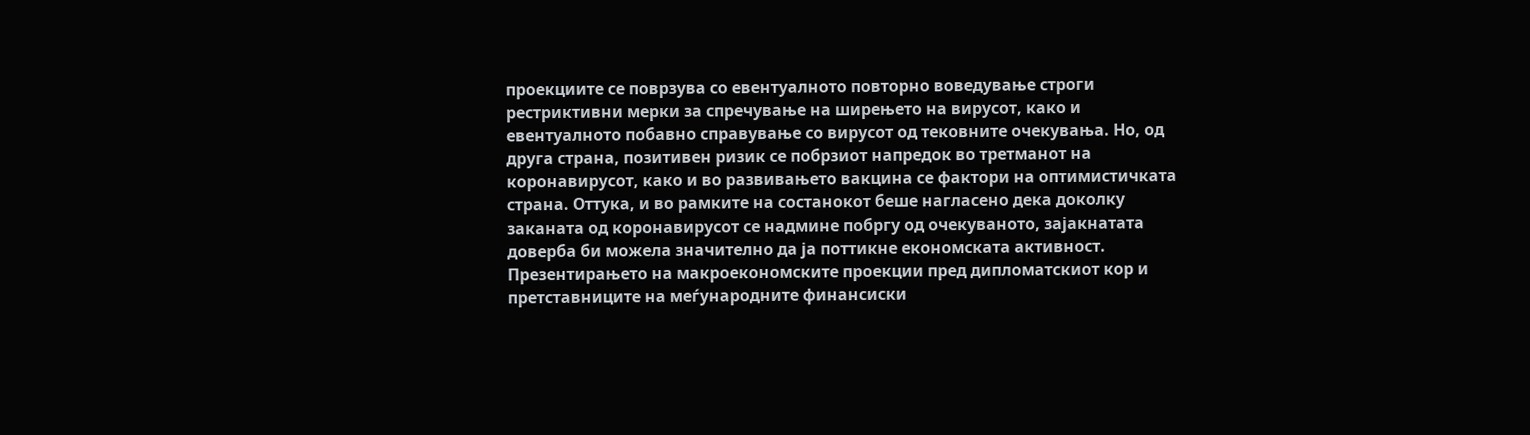проекциите се поврзува со евентуалното повторно воведување строги рестриктивни мерки за спречување на ширењето на вирусот, како и евентуалното побавно справување со вирусот од тековните очекувања. Но, од друга страна, позитивен ризик се побрзиот напредок во третманот на коронавирусот, како и во развивањето вакцина се фактори на оптимистичката страна. Оттука, и во рамките на состанокот беше нагласено дека доколку заканата од коронавирусот се надмине побргу од очекуваното, зајакнатата доверба би можела значително да ја поттикне економската активност.
Презентирањето на макроекономските проекции пред дипломатскиот кор и претставниците на меѓународните финансиски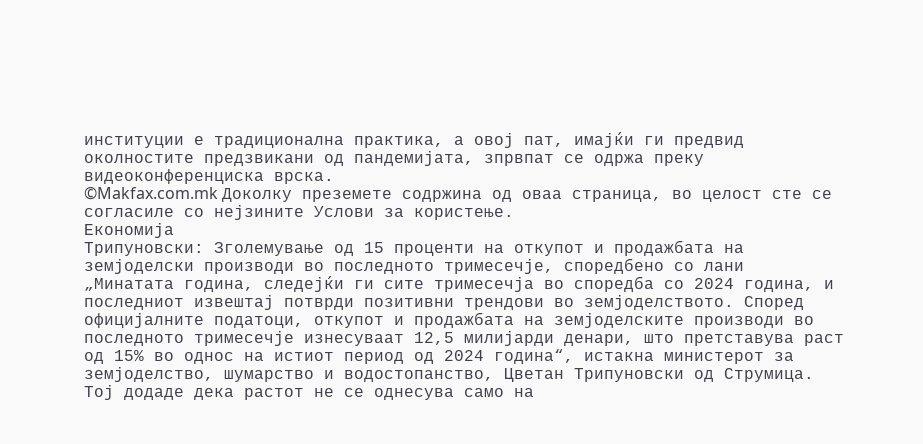институции е традиционална практика, а овој пат, имајќи ги предвид околностите предзвикани од пандемијата, зпрвпат се одржа преку видеоконференциска врска.
©Makfax.com.mk Доколку преземете содржина од оваа страница, во целост сте се согласиле со нејзините Услови за користење.
Економија
Трипуновски: Зголемување од 15 проценти на откупот и продажбата на земјоделски производи во последното тримесечје, споредбено со лани
„Минатата година, следејќи ги сите тримесечја во споредба со 2024 година, и последниот извештај потврди позитивни трендови во земјоделството. Според официјалните податоци, откупот и продажбата на земјоделските производи во последното тримесечје изнесуваат 12,5 милијарди денари, што претставува раст од 15% во однос на истиот период од 2024 година“, истакна министерот за земјоделство, шумарство и водостопанство, Цветан Трипуновски од Струмица.
Тој додаде дека растот не се однесува само на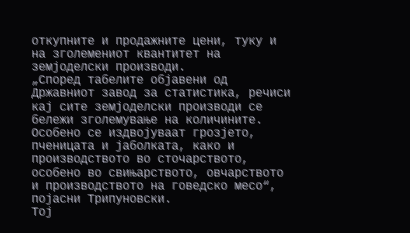откупните и продажните цени, туку и на зголемениот квантитет на земјоделски производи.
„Според табелите објавени од Државниот завод за статистика, речиси кај сите земјоделски производи се бележи зголемување на количините. Особено се издвојуваат грозјето, пченицата и јаболката, како и производството во сточарството, особено во свињарството, овчарството и производството на говедско месо“, појасни Трипуновски.
Тој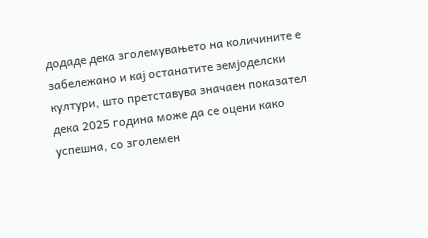додаде дека зголемувањето на количините е забележано и кај останатите земјоделски култури, што претставува значаен показател дека 2025 година може да се оцени како успешна, со зголемен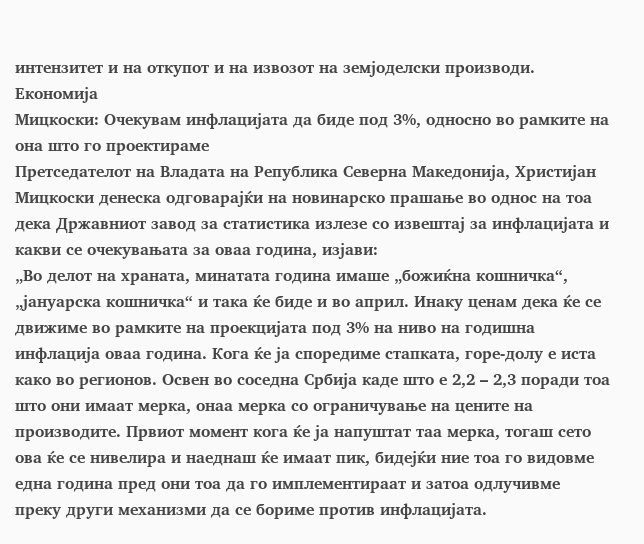интензитет и на откупот и на извозот на земјоделски производи.
Економија
Мицкоски: Очекувам инфлацијата да биде под 3%, односно во рамките на она што го проектираме
Претседателот на Владата на Република Северна Македонија, Христијан Мицкоски денеска одговарајќи на новинарско прашање во однос на тоа дека Државниот завод за статистика излезе со извештај за инфлацијата и какви се очекувањата за оваа година, изјави:
„Во делот на храната, минатата година имаше „божиќна кошничка“, „јануарска кошничка“ и така ќе биде и во април. Инаку ценам дека ќе се движиме во рамките на проекцијата под 3% на ниво на годишна инфлација оваа година. Кога ќе ја споредиме стапката, горе-долу е иста како во регионов. Освен во соседна Србија каде што е 2,2 – 2,3 поради тоа што они имаат мерка, онаа мерка со ограничување на цените на производите. Првиот момент кога ќе ја напуштат таа мерка, тогаш сето ова ќе се нивелира и наеднаш ќе имаат пик, бидејќи ние тоа го видовме една година пред они тоа да го имплементираат и затоа одлучивме преку други механизми да се бориме против инфлацијата.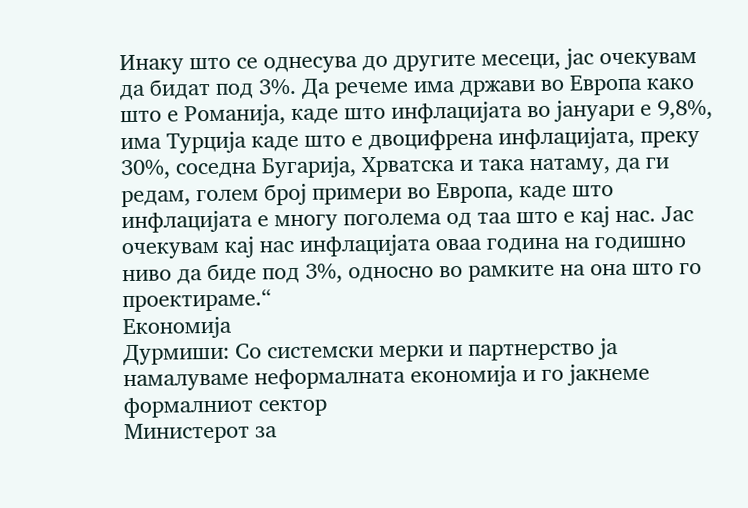Инаку што се однесува до другите месеци, јас очекувам да бидат под 3%. Да речеме има држави во Европа како што е Романија, каде што инфлацијата во јануари е 9,8%, има Турција каде што е двоцифрена инфлацијата, преку 30%, соседна Бугарија, Хрватска и така натаму, да ги редам, голем број примери во Европа, каде што инфлацијата е многу поголема од таа што е кај нас. Јас очекувам кај нас инфлацијата оваа година на годишно ниво да биде под 3%, односно во рамките на она што го проектираме.“
Економија
Дурмиши: Со системски мерки и партнерство ја намалуваме неформалната економија и го јакнеме формалниот сектор
Министерот за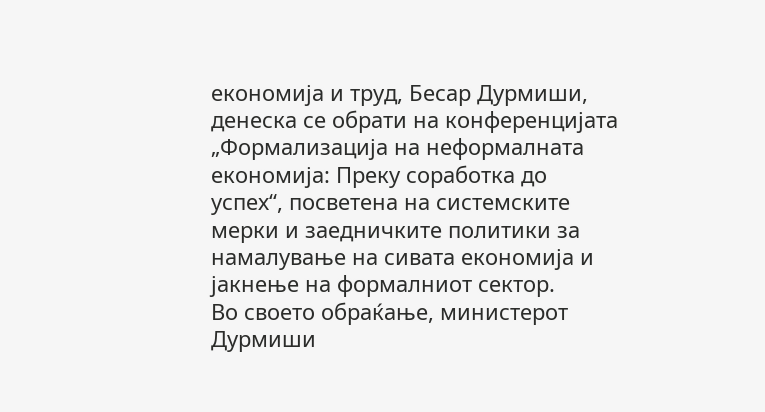економија и труд, Бесар Дурмиши, денеска се обрати на конференцијата „Формализација на неформалната економија: Преку соработка до успех“, посветена на системските мерки и заедничките политики за намалување на сивата економија и јакнење на формалниот сектор.
Во своето обраќање, министерот Дурмиши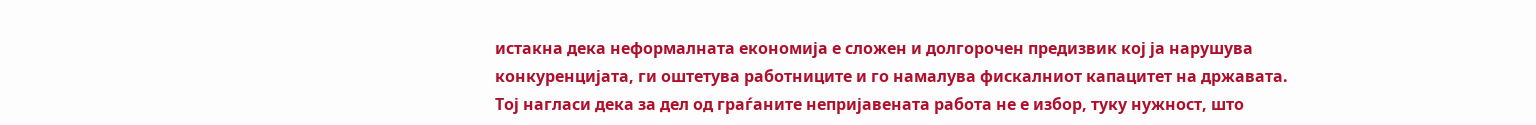истакна дека неформалната економија е сложен и долгорочен предизвик кој ја нарушува конкуренцијата, ги оштетува работниците и го намалува фискалниот капацитет на државата.
Тој нагласи дека за дел од граѓаните непријавената работа не е избор, туку нужност, што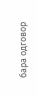бара одговор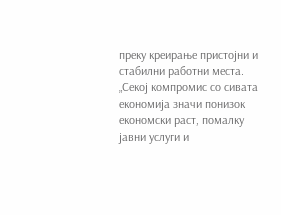преку креирање пристојни и стабилни работни места.
„Секој компромис со сивата економија значи понизок економски раст, помалку јавни услуги и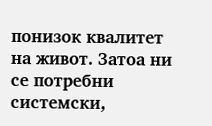понизок квалитет на живот. Затоа ни се потребни системски,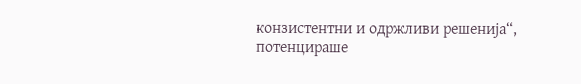конзистентни и одржливи решенија“, потенцираше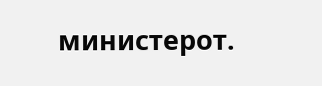министерот.